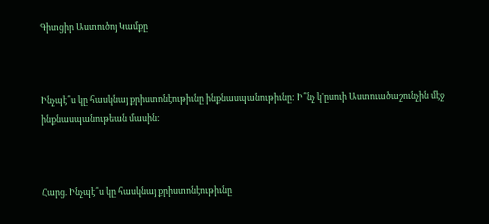Գիտցիր Աստուծոյ Կամքը



Ինչպէ՞ս կը հասկնայ քրիստոնէութիւնը ինքնասպանութիւնը: Ի՞նչ կ'ըսուի Աստուածաշունչին մէջ ինքնասպանութեան մասին:



Հարց. Ինչպէ՞ս կը հասկնայ քրիստոնէութիւնը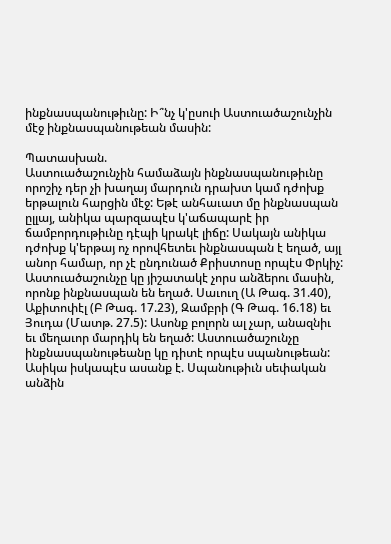ինքնասպանութիւնը: Ի՞նչ կ'ըսուի Աստուածաշունչին մէջ ինքնասպանութեան մասին:

Պատասխան.
Աստուածաշունչին համաձայն ինքնասպանութիւնը որոշիչ դեր չի խաղայ մարդուն դրախտ կամ դժոխք երթալուն հարցին մէջ: Եթէ անհաւատ մը ինքնասպան ըլլայ, անիկա պարզապէս կ'աճապարէ իր ճամբորդութիւնը դէպի կրակէ լիճը: Սակայն անիկա դժոխք կ'երթայ ոչ որովհետեւ ինքնասպան է եղած, այլ անոր համար, որ չէ ընդունած Քրիստոսը որպէս Փրկիչ: Աստուածաշունչը կը յիշատակէ չորս անձերու մասին, որոնք ինքնասպան են եղած. Սաւուղ (Ա Թագ. 31.40), Աքիտոփէլ (Բ Թագ. 17.23), Զամբրի (Գ Թագ. 16.18) եւ Յուդա (Մատթ. 27.5): Ասոնք բոլորն ալ չար, անազնիւ եւ մեղաւոր մարդիկ են եղած: Աստուածաշունչը ինքնասպանութեանը կը դիտէ որպէս սպանութեան: Ասիկա իսկապէս ասանք է. Սպանութիւն սեփական անձին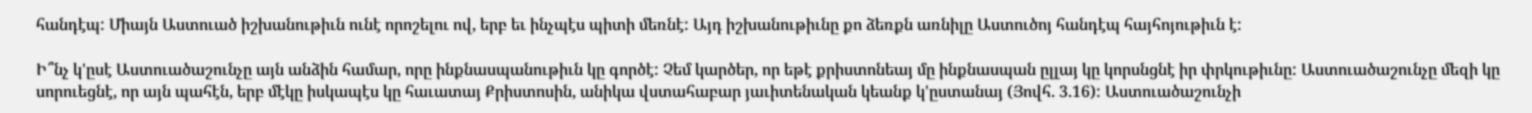հանդէպ: Միայն Աստուած իշխանութիւն ունէ որոշելու ով, երբ եւ ինչպէս պիտի մեռնէ: Այդ իշխանութիւնը քո ձեռքն առնիլը Աստուծոյ հանդէպ հայհոյութիւն է:

Ի՞նչ կ'ըսէ Աստուածաշունչը այն անձին համար, որը ինքնասպանութիւն կը գործէ: Չեմ կարծեր, որ եթէ քրիստոնեայ մը ինքնասպան ըլլայ կը կորսնցնէ իր փրկութիւնը: Աստուածաշունչը մեզի կը սորուեցնէ, որ այն պահէն, երբ մէկը իսկապէս կը հաւատայ Քրիստոսին, անիկա վստահաբար յաւիտենական կեանք կ'ըստանայ (Յովհ. 3.16): Աստուածաշունչի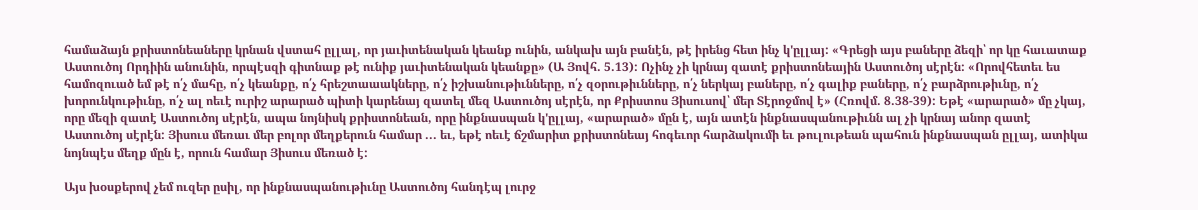համաձայն քրիստոնեաները կրնան վստահ ըլլալ, որ յաւիտենական կեանք ունին, անկախ այն բանէն, թէ իրենց հետ ինչ կ'ըլլայ: «Գրեցի այս բաները ձեզի՝ որ կը հաւատաք Աստուծոյ Որդիին անունին, որպէսզի գիտնաք թէ ունիք յաւիտենական կեանքը» (Ա Յովհ. 5.13): Ոչինչ չի կրնայ զատէ քրիստոնեային Աստուծոյ սէրէն: «Որովհետեւ ես համոզուած եմ թէ ո՛չ մահը, ո՛չ կեանքը, ո՛չ հրեշտաաակները, ո՛չ իշխանութիւնները, ո՛չ զօրութիւնները, ո՛չ ներկայ բաները, ո՛չ գալիք բաները, ո՛չ բարձրութիւնը, ո՛չ խորունկութիւնը, ո՛չ ալ ոեւէ ուրիշ արարած պիտի կարենայ զատել մեզ Աստուծոյ սէրէն, որ Քրիստոս Յիսուսով՝ մեր Տէրոջմով է» (Հռովմ. 8.38-39): Եթէ «արարած» մը չկայ, որը մեզի զատէ Աստուծոյ սէրէն, ապա նոյնիսկ քրիստոնեան, որը ինքնասպան կ'ըլլայ, «արարած» մըն է, այն ատէն ինքնասպանութիւնն ալ չի կրնայ անոր զատէ Աստուծոյ սէրէն: Յիսուս մեռաւ մեր բոլոր մեղքերուն համար ... եւ, եթէ ոեւէ ճշմարիտ քրիստոնեայ հոգեւոր հարձակումի եւ թուլութեան պահուն ինքնասպան ըլլայ, ատիկա նոյնպէս մեղք մըն է, որուն համար Յիսուս մեռած է:

Այս խօսքերով չեմ ուզեր ըսիլ, որ ինքնասպանութիւնը Աստուծոյ հանդէպ լուրջ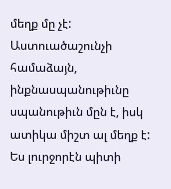մեղք մը չէ: Աստուածաշունչի համաձայն, ինքնասպանութիւնը սպանութիւն մըն է, իսկ ատիկա միշտ ալ մեղք է: Ես լուրջորէն պիտի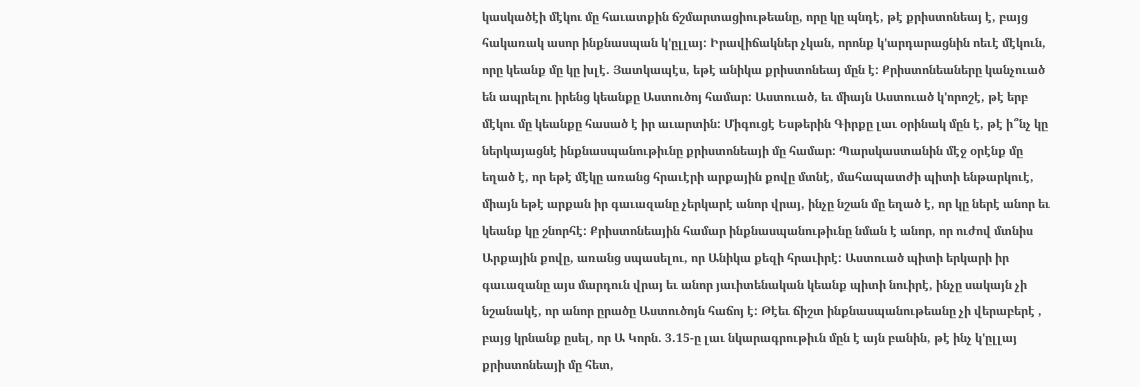կասկածէի մէկու մը հաւատքին ճշմարտացիութեանը, որը կը պնդէ, թէ քրիստոնեայ է, բայց հակառակ ասոր ինքնասպան կ'ըլլայ: Իրավիճակներ չկան, որոնք կ'արդարացնին ոեւէ մէկուն, որը կեանք մը կը խլէ. Յատկապէս, եթէ անիկա քրիստոնեայ մըն է: Քրիստոնեաները կանչուած են ապրելու իրենց կեանքը Աստուծոյ համար: Աստուած, եւ միայն Աստուած կ'որոշէ, թէ երբ մէկու մը կեանքը հասած է իր աւարտին: Միգուցէ Եսթերին Գիրքը լաւ օրինակ մըն է, թէ ի՞նչ կը ներկայացնէ ինքնասպանութիւնը քրիստոնեայի մը համար: Պարսկաստանին մէջ օրէնք մը եղած է, որ եթէ մէկը առանց հրաւէրի արքային քովը մտնէ, մահապատժի պիտի ենթարկուէ, միայն եթէ արքան իր գաւազանը չերկարէ անոր վրայ, ինչը նշան մը եղած է, որ կը ներէ անոր եւ կեանք կը շնորհէ: Քրիստոնեային համար ինքնասպանութիւնը նման է անոր, որ ուժով մտնիս Արքային քովը, առանց սպասելու, որ Անիկա քեզի հրաւիրէ: Աստուած պիտի երկարի իր գաւազանը այս մարդուն վրայ եւ անոր յաւիտենական կեանք պիտի նուիրէ, ինչը սակայն չի նշանակէ, որ անոր ըրածը Աստուծոյն հաճոյ է: Թէեւ ճիշտ ինքնասպանութեանը չի վերաբերէ , բայց կրնանք ըսել, որ Ա Կորն. 3.15-ը լաւ նկարագրութիւն մըն է այն բանին, թէ ինչ կ'ըլլայ քրիստոնեայի մը հետ,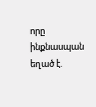որը ինքնասպան եղած է.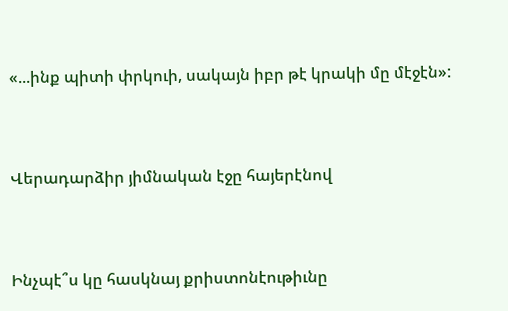«...ինք պիտի փրկուի, սակայն իբր թէ կրակի մը մէջէն»:



Վերադարձիր յիմնական էջը հայերէնով



Ինչպէ՞ս կը հասկնայ քրիստոնէութիւնը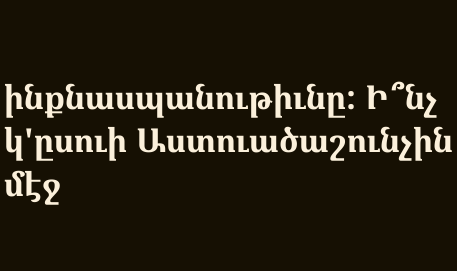ինքնասպանութիւնը: Ի՞նչ կ'ըսուի Աստուածաշունչին մէջ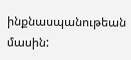ինքնասպանութեան մասին: